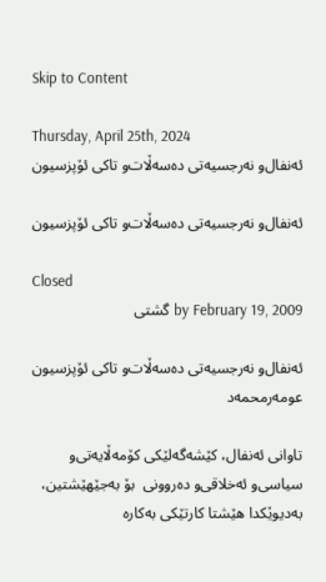Skip to Content

Thursday, April 25th, 2024
ئه‌نفال‌و نه‌رجسیه‌تی‌ ده‌سه‌ڵات‌و تاكی‌ ئۆپزسیون

ئه‌نفال‌و نه‌رجسیه‌تی‌ ده‌سه‌ڵات‌و تاكی‌ ئۆپزسیون

Closed
by February 19, 2009 گشتی

ئه‌نفال‌و نه‌رجسیه‌تی‌ ده‌سه‌ڵات‌و تاكی‌ ئۆپزسیون
عومه‌رمحمه‌د

تاوانی‌ ئه‌نفال، كێشه‌گه‌لێكی‌ كۆمه‌ڵایه‌تی‌‌و سیاسی‌‌و ئه‌خلاقی‌‌و ده‌روونی‌  بۆ به‌جێهێشتین، به‌دیوێكدا هێشتا كارتێكی‌ به‌كاره‌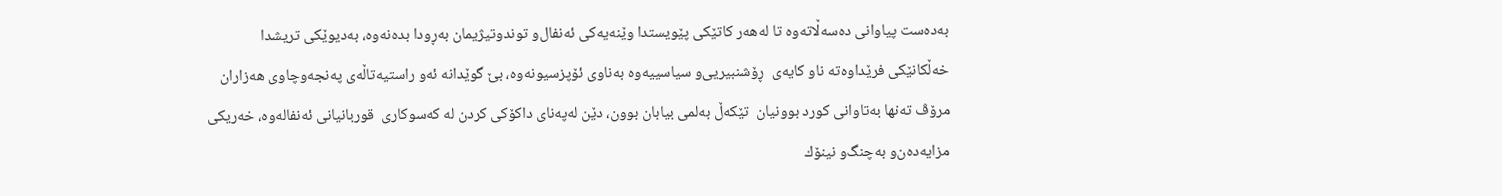به‌ده‌ست پیاوانی‌ ده‌سه‌ڵاته‌وه‌ تا له‌هه‌ر كاتێكی‌ پێویستدا وێنه‌یه‌كی‌ ئه‌نفال‌و توندوتیژیمان به‌ڕودا بده‌نه‌وه‌، به‌دیوێكی‌ تریشدا خه‌ڵكانێكی‌ فرێداوه‌ته‌ ناو كایه‌ی‌  ڕۆشنبیریی‌‌و سیاسییه‌وه‌ به‌ناوی‌ ئۆپزسیونه‌وه‌، بێ‌ گوێدانه‌ ئه‌و راستیه‌تاڵه‌ی‌ په‌نجه‌وچاوی‌ هه‌زاران مرۆڤ ته‌نها به‌تاوانی‌ كورد بوونیان  تێكه‌ڵ به‌لمی‌ بیابان بوون، دێن له‌په‌نای‌ داكۆكی‌ كردن له‌ كه‌سوكاری‌  قوربانیانی‌ ئه‌نفاله‌وه‌، خه‌ریكی‌ مزایه‌ده‌ن‌و به‌چنگ‌و نینۆك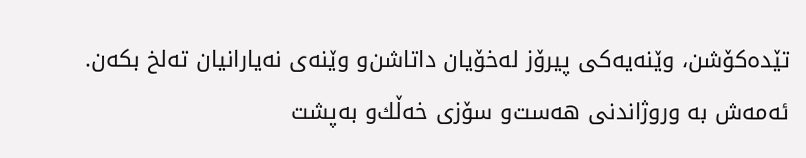تێده‌كۆشن، وێنه‌یه‌كی‌ پیرۆز له‌خۆیان داتاشن‌و وێنه‌ی‌ نه‌یارانیان ته‌لخ بكه‌ن.  ئه‌مه‌ش به‌ وروژاندنی‌ هه‌ست‌و سۆزی‌ خه‌ڵك‌و به‌پشت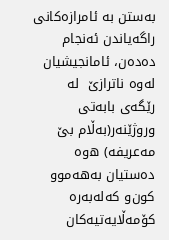به‌ستن به‌ ئامرازه‌كانی‌ راگه‌یاندن ئه‌نجام ده‌ده‌ن، ئامانجیشیان له‌وه‌ ناترازێ‌  له‌ رێگه‌ی‌ بابه‌تی‌ وروژێنه‌ر(به‌ڵام بێ مه‌عریفه‌) ه‌وه‌ ده‌ستیان به‌هه‌موو كون‌و كه‌له‌به‌ره‌ كۆمه‌ڵایه‌تیه‌كان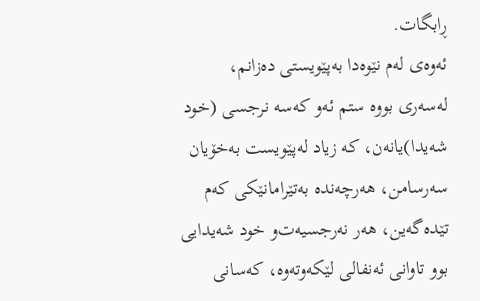ڕابگات.
ئه‌وه‌ی‌ له‌م نێوه‌دا به‌پێویستی‌ ده‌زانم، له‌سه‌ری‌ بووه‌ ستم ئه‌و كه‌سه‌ نرجسی‌ (خود شه‌یدا)یانه‌ن، كه‌ زیاد له‌پێویست به‌خۆیان سه‌رسامن، هه‌رچه‌نده‌ به‌تێرامانێكی‌ كه‌م تێده‌گه‌ین، هه‌ر نه‌رجسیه‌ت‌و خود شه‌یدایی بوو تاوانی‌ ئه‌نفالی‌ لێكه‌وته‌وه‌، كه‌سانی‌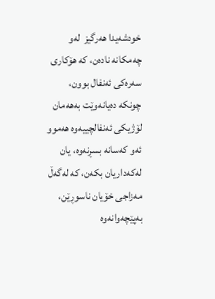خودشه‌یدا هه‌رگیز  له‌و چه‌مكانه‌ ناده‌ن، كه‌ هۆكاری‌ سه‌ره‌كی‌ ئه‌نفال بوون، چونكه‌ ده‌یانه‌وێت به‌هه‌مان لۆژیكی‌ ئه‌نفالچییه‌وه‌ هه‌موو ئه‌و كه‌سانه‌ بسڕنه‌وه‌، یان له‌كه‌داریان بكه‌ن، كه‌ له‌گه‌ڵ مه‌زاجی‌ خۆیان ناسوڕێن، به‌پێچه‌وانه‌وه‌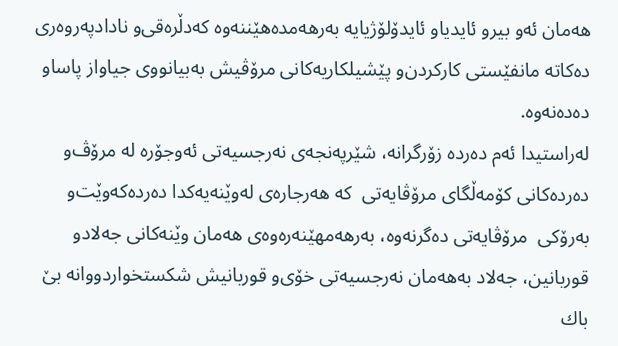هه‌مان ئه‌و بیرو ئایدیا‌و ئایدۆلۆژیایه‌ به‌رهه‌مده‌هێننه‌وه‌ كه‌دڵره‌قی‌‌و نادادپه‌روه‌ری‌ ده‌كاته‌ مانفێستی‌ كاركردن‌و پێشیلكاریه‌كانی‌ مرۆڤیش به‌بیانووی‌ جیاواز پاساو ده‌ده‌نه‌وه‌.
له‌راستیدا ئه‌م ده‌رده‌ زۆرگرانه‌، شێرپه‌نجه‌ی‌ نه‌رجسیه‌تی‌ ئه‌وجۆره‌ له‌ مرۆڤ‌و ده‌رده‌كانی‌ كۆمه‌ڵگای‌ مرۆڤایه‌تی‌  كه‌ هه‌رجاره‌ی‌ له‌وێنه‌یه‌كدا ده‌رده‌كه‌وێت‌و به‌رۆكی‌  مرۆڤایه‌تی‌ ده‌گرنه‌وه‌، به‌رهه‌مهێنه‌ره‌وه‌ی‌ هه‌مان وێنه‌كانی‌ جه‌لادو قوربانین، جه‌لاد به‌هه‌مان نه‌رجسیه‌تی‌ خۆی‌‌و قوربانیش شكستخواردووانه‌ بێ‌ باك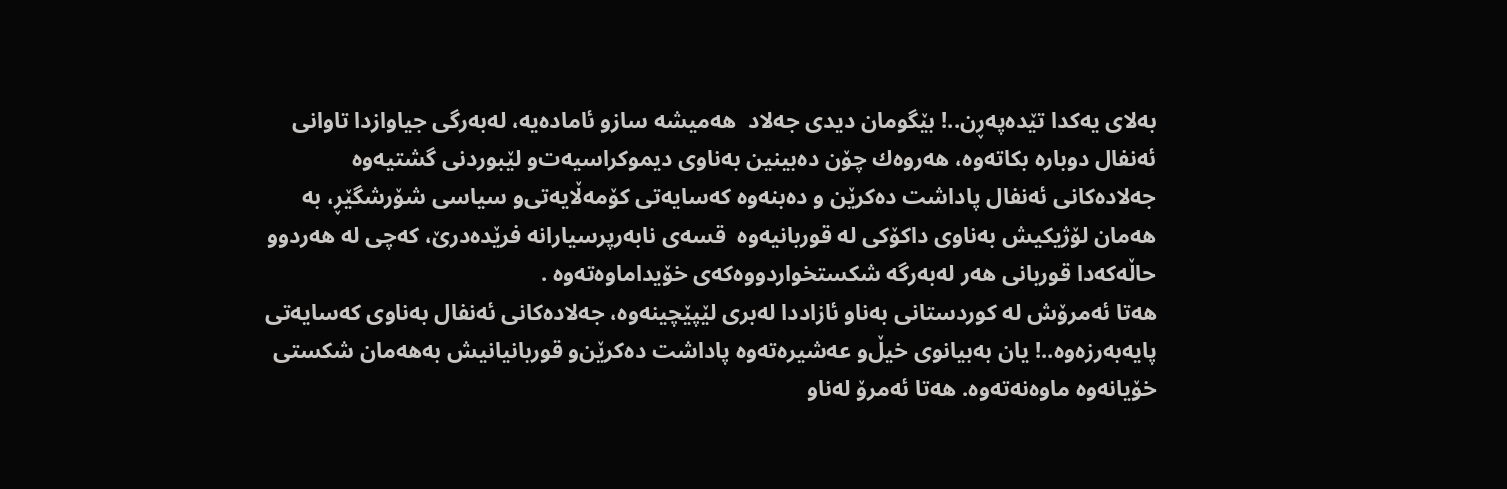به‌لای‌ یه‌كدا تێده‌په‌ڕن..! بێگومان دیدی‌ جه‌لاد  هه‌میشه‌ ساز‌و ئاماده‌یه‌، له‌به‌رگی جیاوازدا تاوانی‌ ئه‌نفال دوباره‌ بكاته‌وه‌، هه‌روه‌ك چۆن ده‌بینین به‌ناوی‌ دیموكراسیه‌ت‌و لێبوردنی‌ گشتیه‌وه‌ جه‌لاده‌كانی‌ ئه‌نفال پاداشت ده‌كرێن و ده‌بنه‌وه‌ كه‌سایه‌تی‌ كۆمه‌ڵایه‌تی‌‌و سیاسی‌ شۆرشگێڕ، به‌ هه‌مان لۆژیكیش به‌ناوی‌ داكۆكی‌ له‌ قوربانیه‌وه‌  قسه‌ی‌ نابه‌رپرسیارانه‌ فرێده‌درێ‌، كه‌چی‌ له‌ هه‌ردوو حاڵه‌كه‌دا قوربانی‌ هه‌ر له‌به‌رگه‌ شكستخواردووه‌كه‌ی‌ خۆیداماوه‌ته‌وه‌ .
هه‌تا ئه‌مرۆش له‌ كوردستانی‌ به‌ناو ئازاددا له‌بری‌ لێپێچینه‌وه‌، جه‌لاده‌كانی‌ ئه‌نفال به‌ناوی‌ كه‌سایه‌تی‌ پایه‌به‌رزه‌وه‌..! یان به‌بیانوی‌ خیڵ‌و عه‌شیره‌ته‌وه‌ پاداشت ده‌كرێن‌و قوربانیانیش به‌هه‌مان شكستی‌ خۆیانه‌وه‌ ماوه‌نه‌ته‌وه‌. هه‌تا ئه‌مرۆ له‌ناو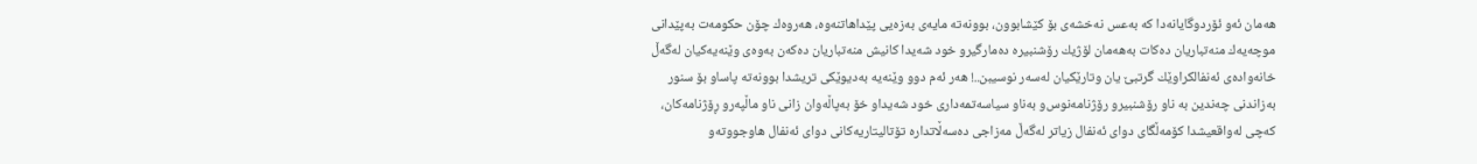هه‌مان ئه‌و ئۆردوگایانه‌دا كه‌ به‌عس نه‌خشه‌ی‌ بۆ كێشابوون، بوونه‌ته‌ مایه‌ی‌ به‌زه‌یی‌ پێداهاتنه‌وه‌، هه‌روه‌ك چۆن حكومه‌ت به‌پێدانی‌ موچه‌یه‌ك منه‌تباریان ده‌كات به‌هه‌مان لۆژیك رۆشنبیره‌ ده‌مارگیرو خود شه‌یدا كانیش منه‌تباریان ده‌كه‌ن به‌وه‌ی‌ وێنه‌یه‌كیان له‌گه‌ڵ خانه‌واده‌ی‌ ئه‌نفالكراوێك گرتبێ‌ یان وتارێكیان له‌سه‌ر نوسیبن..! هه‌ر ئه‌م دوو وێنه‌یه‌ به‌دیوێكی‌ تریشدا بوونه‌ته‌ پاساو بۆ سنور به‌زاندنی‌ چه‌ندین به‌ ناو رۆشنبیر‌و رۆژنامه‌نوس‌و به‌ناو سیاسه‌تمه‌داری‌ خود شه‌یداو خۆ به‌پاڵه‌وان زانی‌ ناو ماڵپه‌رو ڕۆژنامه‌كان، كه‌چی‌ له‌واقعیشدا كۆمه‌ڵگای‌ دوای‌ ئه‌نفال زیاتر له‌گه‌ڵ مه‌زاجی‌ ده‌سه‌ڵاتداره‌ تۆتالیتاریه‌كانی‌ دوای‌ ئه‌نفال هاوجووته‌و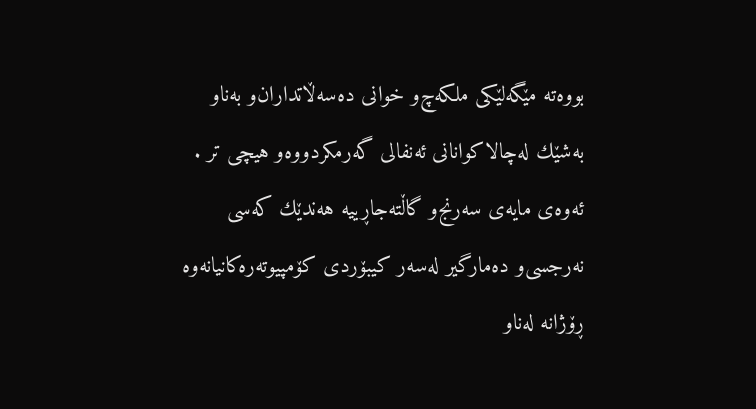بووه‌ته‌ مێگه‌لێكی‌ ملكه‌چ‌و خوانی‌ ده‌سه‌ڵاتداران‌و به‌ناو به‌شێك له‌چالاكوانانی‌ ئه‌نفالی‌ گه‌رمكردووه‌و هیچی‌ تر .
ئه‌وه‌ی‌ مایه‌ی‌ سه‌رنج‌و گاڵته‌جاڕییه‌ هه‌ندێك كه‌سی‌ نه‌رجسی‌‌و ده‌مارگیر له‌سه‌ر كیبۆردی‌ كۆمپیوته‌ره‌كانیانه‌وه‌ ڕۆژانه‌ له‌ناو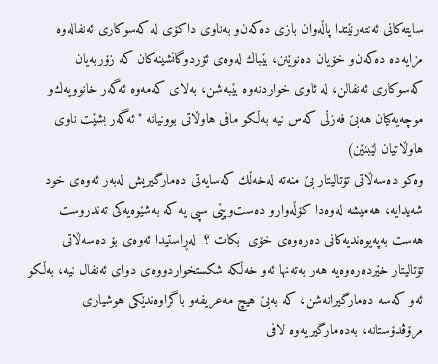سایته‌كانی‌ ئه‌نته‌رنێتدا پاڵه‌وان بازی‌ ده‌كه‌ن‌و به‌ناوی‌ داكۆی‌ له‌ كه‌سوكاری‌ ئه‌نفاله‌وه‌ مزایه‌ده‌ ده‌كه‌ن‌و خۆیان ده‌نوێنن، بێباك له‌وه‌ی‌ ئۆردوگانشینه‌كان كه‌ زۆربه‌یان كه‌سوكاری‌ ئه‌نفالن، له‌ ئاوی‌ خواردنه‌وه‌ بێبه‌شن، به‌لای‌ كه‌مه‌وه‌ ئه‌گه‌ر خانوویه‌ك‌و موچه‌یه‌كیان هه‌بێ‌ فه‌زڵی‌ كه‌س نیه‌ به‌ڵكو مافی‌ هاوڵاتی‌ بوونیانه‌ " ئه‌گه‌ر بشێت ناوی‌ هاوڵاتیان لێبنێن)
وه‌كو ده‌سه‌ڵاتی‌ تۆتالیتار بێ‌ منه‌ته‌ له‌خه‌ڵك كه‌سایه‌تی‌ ده‌مارگیریش له‌به‌ر ئه‌وه‌ی‌ خود شه‌یدایه‌، هه‌میشه‌ له‌وه‌دا كۆڵه‌وار‌و ده‌ست‌وپێی‌ سپی‌ یه‌ كه‌ به‌شێوه‌یه‌كی‌ ته‌ندروست هه‌ست به‌په‌یوه‌ندیه‌كانی‌ ده‌ره‌وه‌ی‌ خۆی‌  بكات ؟  له‌ڕاستیدا ئه‌وه‌ی‌ بۆ ده‌سه‌ڵاتی‌ تۆتالیتار خێرده‌ره‌وه‌یه‌ هه‌ر به‌ته‌نها ئه‌و خه‌ڵكه‌ شكستخواردووه‌ی‌ دوای‌ ئه‌نفال نیه‌، به‌ڵكو ئه‌و كه‌سه‌ ده‌مارگیرانه‌شن، كه‌ به‌بێ‌ هیچ مه‌عریفه‌‌و باگراوه‌ندێكی‌ هوشیاری‌ مرۆڤدۆستانه‌، به‌ده‌مارگیریه‌وه‌ لافی‌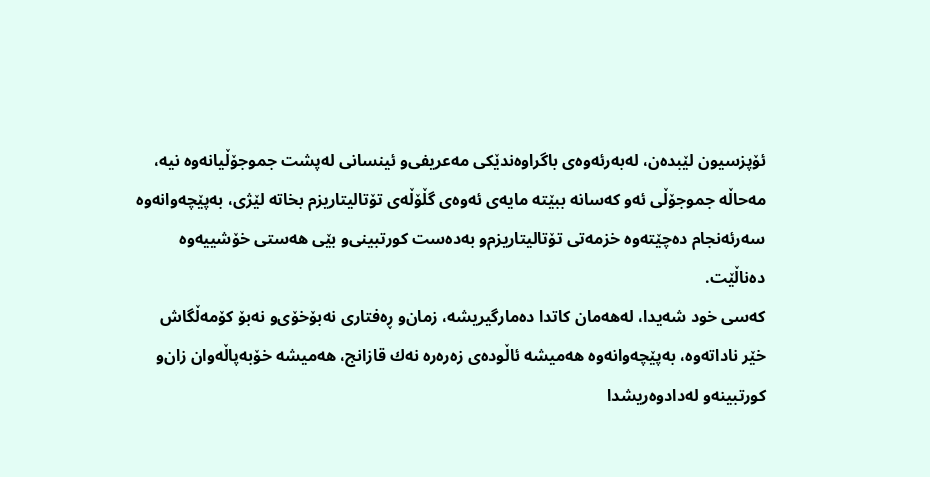ئۆپزسیون لێبده‌ن، له‌به‌رئه‌وه‌ی‌ باگراوه‌ندێكی‌ مه‌عریفی‌‌و ئینسانی‌ له‌پشت جموجۆڵیانه‌وه‌ نیه‌، مه‌حاڵه‌ جموجۆڵی‌ ئه‌و كه‌سانه‌ ببێته‌ مایه‌ی‌ ئه‌وه‌ی‌ گڵۆڵه‌ی‌ تۆتالیتاریزم بخاته‌ لێژی‌، به‌پێچه‌وانه‌وه‌ سه‌رئه‌نجام ده‌چێته‌وه‌ خزمه‌تی‌ تۆتالیتاریزم‌و به‌ده‌ست كورتبینی‌‌و بێی‌ هه‌ستی‌ خۆشییه‌وه‌ ده‌ناڵێت.
كه‌سی‌ خود شه‌یدا، له‌هه‌مان كاتدا ده‌مارگیریشه‌، زمان‌و ڕه‌فتاری‌ نه‌بۆخۆی‌‌و نه‌بۆ كۆمه‌ڵگاش خێر ناداته‌وه‌، به‌پێچه‌وانه‌وه‌ هه‌میشه‌ ئاڵوده‌ی‌ زه‌ره‌ره‌ نه‌ك قازانج، هه‌میشه‌ خۆبه‌پاڵه‌وان زان‌و كورتبینه‌و له‌دادوه‌ریشدا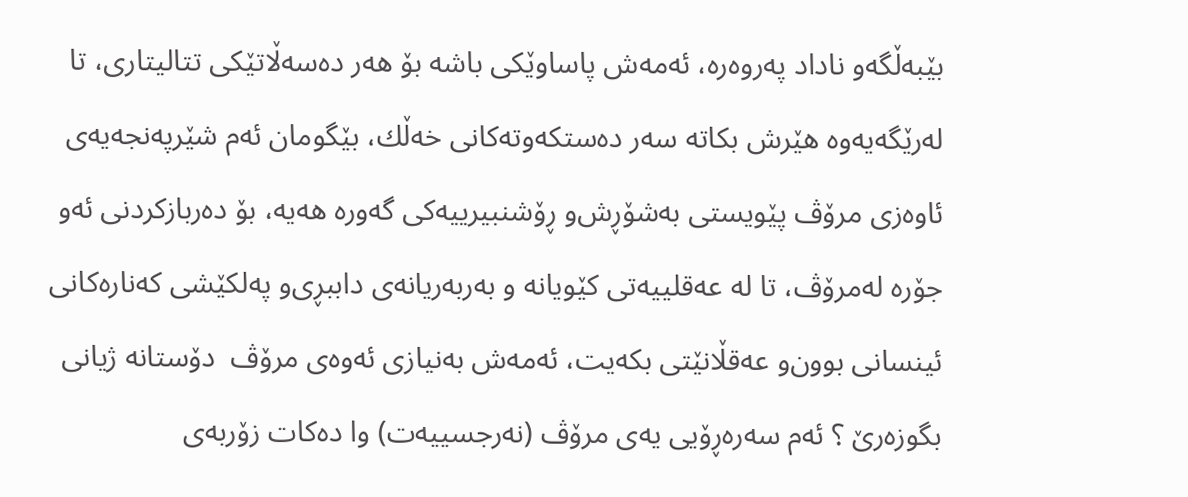بێبه‌ڵگه‌‌و ناداد په‌روه‌ره‌، ئه‌مه‌ش پاساوێكی‌ باشه‌ بۆ هه‌ر ده‌سه‌ڵاتێكی‌ تتالیتاری‌، تا له‌رێگه‌یه‌وه‌ هێرش بكاته‌ سه‌ر ده‌ستكه‌وته‌كانی‌ خه‌ڵك، بێگومان ئه‌م شێرپه‌نجه‌یه‌ی‌ ئاوه‌زی‌ مرۆڤ پێویستی‌ به‌شۆڕش‌و ڕۆشنبیرییه‌كی‌ گه‌وره‌ هه‌یه‌، بۆ ده‌ربازكردنی‌ ئه‌و جۆره‌ له‌مرۆڤ، تا له‌ عه‌قلییه‌تی‌ كێویانه‌ و به‌ربه‌ریانه‌ی‌ داببڕی‌‌و په‌لكێشی‌ كه‌ناره‌كانی‌ ئینسانی‌ بوون‌و عه‌قڵانێتی‌ بكه‌یت، ئه‌مه‌ش به‌نیازی‌ ئه‌وه‌ی‌ مرۆڤ  دۆستانه‌ ژیانی‌ بگوزه‌رێ‌ ؟ ئه‌م سه‌ره‌ڕۆیی‌ یه‌ی‌ مرۆڤ (نه‌رجسییه‌ت) وا ده‌كات زۆربه‌ی‌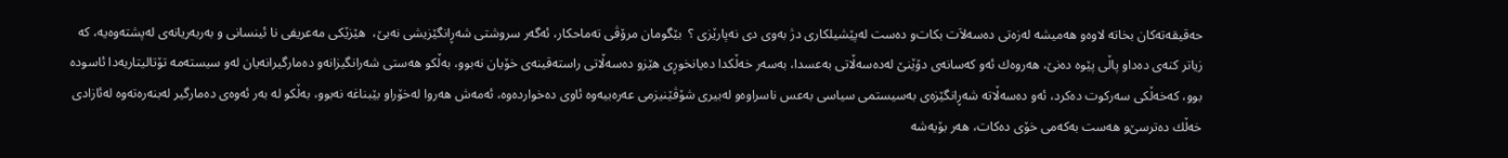حه‌قیقه‌ته‌كان بخاته‌ لاوه‌و هه‌میشه‌ له‌زه‌تی‌ ده‌سه‌لاَت بكات‌و ده‌ست له‌پێشیلكاری‌ دژ به‌وی‌ دی‌ نه‌پارێزی‌ ؟  بێگومان مرۆڤی‌ ته‌ماحكار، ئه‌گه‌ر سروشتی‌ شه‌ڕانگێزیشی نه‌بێ‌،  هێزێكی‌ مه‌عریفی‌ نا ئینسانی‌ و به‌ربه‌ریانه‌ی‌ له‌پشته‌وه‌یه‌، كه‌ زیاتر كنه‌ی‌ ده‌داو پاڵی‌ پێوه‌ ده‌نێ‌، هه‌روه‌ك ئه‌و كه‌سانه‌ی‌ دۆێنێ‌ له‌ده‌سه‌ڵاتی‌ به‌عسدا، به‌سه‌ر خه‌ڵكدا ده‌یانخوڕی‌ هێز‌و ده‌سه‌ڵاتی‌ راسته‌قینه‌ی‌ خۆیان نه‌بوو، به‌ڵكو هه‌ستی‌ شه‌رانگیزانه‌و ده‌مارگیرانه‌یان له‌و سیسته‌مه‌ تۆتالیتاریه‌دا ئاسوده‌ بوو، كه‌خه‌ڵكی‌ سه‌ركوت ده‌كرد، ئه‌و ده‌سه‌ڵاته‌ شه‌ڕانگێزه‌ی‌ به‌سیستمی‌ سیاسی‌ به‌عس ناسراوه‌و له‌بیری‌ شۆڤێنیزمی‌ عه‌ره‌بیه‌وه‌ ئاوی‌ ده‌خوارده‌وه‌، ئه‌مه‌ش هه‌روا له‌خۆراو بێبناغه‌ نه‌بوو، به‌ڵكو له‌ به‌ر ئه‌وه‌ی‌ ده‌مارگیر له‌بنه‌ره‌ته‌وه‌ له‌ئازادی‌ خه‌ڵك ده‌ترسێ‌‌و هه‌ست به‌كه‌می‌ خۆی‌ ده‌كات، هه‌ر بۆیه‌شه‌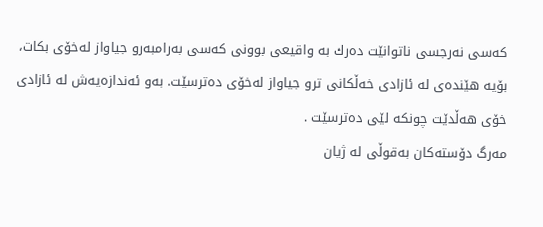كه‌سی‌ نه‌رجسی‌ ناتوانێت ده‌رك به‌ واقیعی‌ بوونی‌ كه‌سی‌ به‌رامبه‌ر‌و جیاواز له‌خۆی‌ بكات، بۆیه‌ هێنده‌ی‌ له‌ ئازادی‌ خه‌ڵكانی‌ ترو جیاواز له‌خۆی‌ ده‌ترسێت. به‌و ئه‌ندازه‌یه‌ش له‌ ئازادی‌ خۆی‌ هه‌ڵدێت چونكه‌ لێی‌ ده‌ترسێت .
مه‌رگ دۆسته‌كان به‌قوڵی‌ له‌ ژیان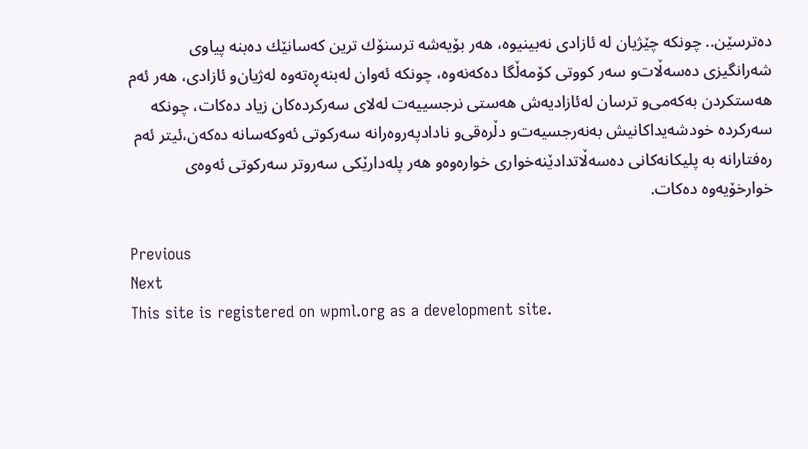ده‌ترسێن.. چونكه‌ چێژیان له‌ ئازادی‌ نه‌بینیوه‌، هه‌ر بۆیه‌شه‌ ترسنۆك ترین كه‌سانێك ده‌بنه‌ پیاوی‌ شه‌رانگیزی‌ ده‌سه‌ڵات‌و سه‌ر كووتی‌ كۆمه‌ڵگا ده‌كه‌نه‌وه‌، چونكه‌ ئه‌وان له‌بنه‌ڕه‌ته‌وه‌ له‌ژیان‌و ئازادی‌، هه‌ر ئه‌م هه‌ستكردن به‌كه‌می‌‌و ترسان له‌ئازادیه‌ش هه‌ستی‌ نرجسییه‌ت له‌لای‌ سه‌ركرده‌كان زیاد ده‌كات، چونكه‌ سه‌ركرده‌ خودشه‌یداكانیش به‌نه‌رجسیه‌ت‌و دڵره‌قی‌‌و نادادپه‌روه‌رانه‌ سه‌ركوتی‌ ئه‌وكه‌سانه‌ ده‌كه‌ن،ئیتر ئه‌م ره‌فتارانه‌ به‌ پلیكانه‌كانی‌ ده‌سه‌ڵاتدادێنه‌خواری‌ خواره‌وه‌و هه‌ر پله‌دارێكی‌ سه‌روتر سه‌ركوتی‌ ئه‌وه‌ی‌ خوارخۆیه‌وه‌ ده‌كات.

Previous
Next
This site is registered on wpml.org as a development site.